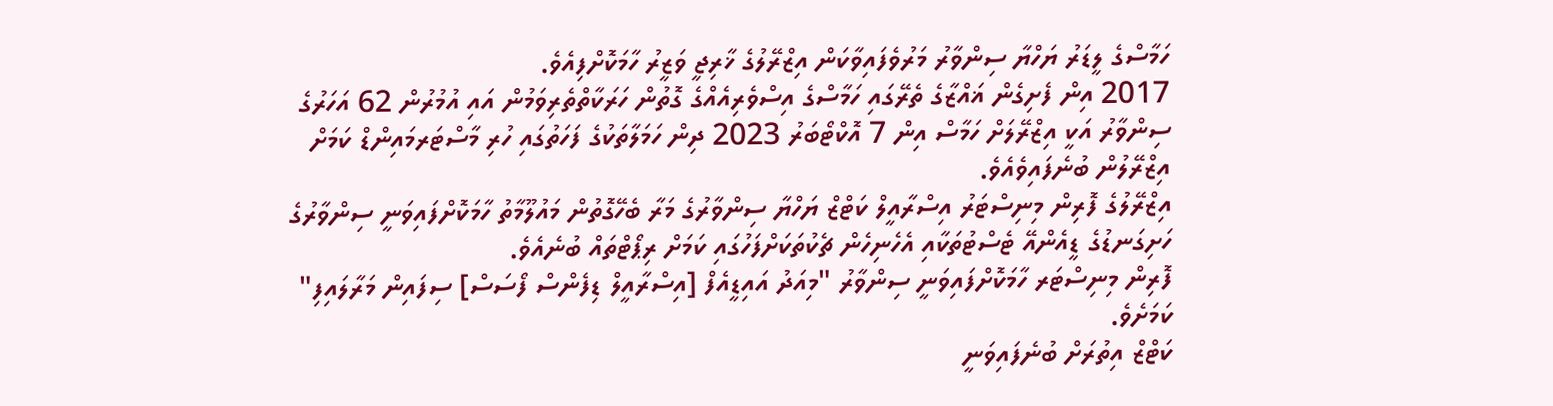ހަމާސްގެ ލީޑަރު ޔަހްޔާ ސިންވާރު މަރުވެފައިވާކަން އިޒްރޭލުގެ ޚާރިޖީ ވަޒީރު ހާމަކޮށްފިއެވެ.
2017 އިން ފެށިގެން ޣައްޒާގެ ތެރޭގައި ހަމާސްގެ އިސްވެރިއެއްގެ ގޮތުން ހަރަކާތްތެރިވަމުން އައި އުމުރުން 62 އަހަރުގެ ސިންވާރު އަކީ އިޒްރޭލަށް ހަމާސް އިން 7 އޮކްޓޯބަރު 2023 ދިން ހަމަލާތަކުގެ ފަހަތުގައި ހުރި މާސްޓަރމައިންޑް ކަމަށް އިޒްރޭލުން ބުނެފައިވެއެވެ.
އިޒްރޭލުގެ ފޮރިން މިނިސްޓަރު އިސްރާއީލް ކަޓްޒް ޔަހްޔާ ސިންވާރުގެ މަރާ ބެހޭގޮތުން މައުލޫމާތު ހާމަކޮށްފައިވަނީ ސިންވާރުގެ ހަށިގަނޑުގެ ޑީއެންއޭ ޓެސްޓުތަކާއި އެހެނިހެން ޗެކުތަކަށްފަހުގައި ކަމަށް ރިޕޯޓްތައް ބުނެއެވެ.
ފޮރިން މިނިސްޓަރ ހާމަކޮށްފައިވަނީ ސިންވާރު "މިއަދު އައިޑީއެފް [އިސްރާއީލް ޑިފެންސް ފޯސަސް] ސިފައިން މަރާލައިފި" ކަމަށެވެ.
ކަޓްޒް އިތުރަށް ބުނެފައިވަނީ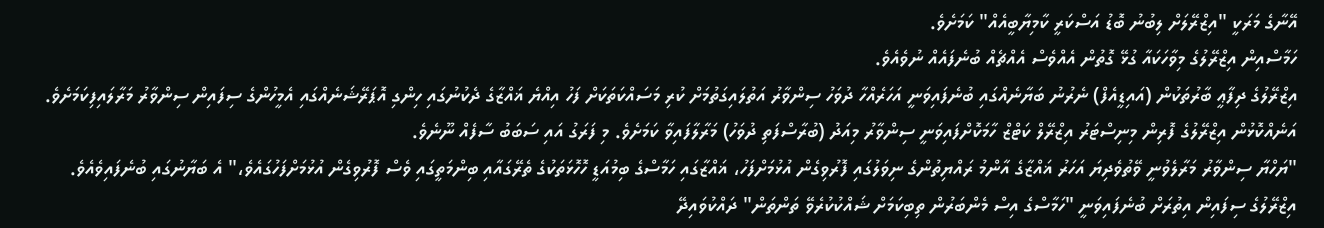އޭނާގެ މަރަކީ "އިޒްރޭލަށް ލިބުނު ބޮޑު އަސްކަރީ ކާމިޔާބީއެއް" ކަމަށެވެ.
ހަމާސްއިން އިޒްރޭލުގެ މިވާހަކައާ ގުޅޭ ގޮތުން އެއްވެސް އެއްޗެއް ބުނެފައެއް ނުވެއެވެ.
އިޒްރޭލުގެ ދިފާޢީ ބާރުތަކުން (އައިޑީއެފް) ނެރުނު ބަޔާނެއްގައި ބުނެފައިވަނީ އަހަރެއްހާ ދުވަހު ސިންވާރު އަތުލައިގަތުމަށް ކުރި މަސައްކަތަކަށް ފަހު އިއްޔެ ޣައްޒާގެ ދެކުނުގައި ހިންގި އޮޕަރޭޝަނެއްގައި އެމީހުންގެ ސިފައިން ސިންވާރު މަރާލައިފިކަމަށެވެ. އަނެއްކޮޅުން އިޒްރޭލުގެ ފޮރިން މިނިސްޓަރު އިޒްރޭލް ކަޓްޒް ހާމަކޮށްފައިވަނީ ސިންވާރު މިއަދު (ބުރާސްފަތި ދުވަހު) މަރާލާފައިވާ ކަމަށެވެ. މި ފަރަގު އައި ސަބަބު ސާފެއް ނޫނެވެ.
"ޔަހްޔާ ސިންވާރު މަރާލެވުނީ ވޭތުވެދިޔަ އަހަރު ޣައްޒާގެ އާންމު ރައްޔިތުންގެ ނިވަލުގައި ފޮރުވިގެން އުޅުމަށްފަހު، ޣައްޒާގައި ހަމާސްގެ ބިމުއަޑީ ހޮހޮޅަތަކުގެ ތެރޭގައާއި ބިންމަތީގައި ވެސް ފޮރުވިގެން އުޅުމަށްފަހުގައެވެ،" އެ ބަޔާނުގައި ބުނެފައިވެއެވެ.
އިޒްރޭލުގެ ސިފައިން އިތުރަށް ބުނެފައިވަނީ "ހަމާސްގެ އިސް މެންބަރުން ތިބިކަމަށް ޝައްކުކުރެވޭ ތަންތަން" ދައްކުވައިދޭ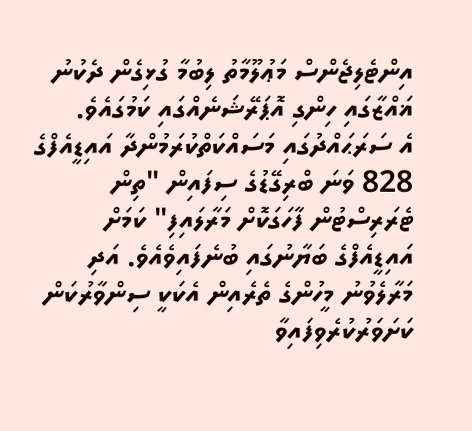އިންޓެލިޖެންސް މަޢުލޫމާތު ލިބުމާ ގުޅިގެން ދެކުނު ޣައްޒާގައި ހިންގި އޮޕަރޭޝަނެއްގައި ކަމުގައެވެ.
އެ ސަރަޙައްދުގައި މަސައްކަތްކުރަމުންދާ އައިޑީއެފްގެ 828 ވަނަ ބްރިގޭޑުގެ ސިފައިން "ތިން ޓެރަރިސްޓުން ފާހަގަކޮށް މަރާލައިފި" ކަމަށް އައިޑީއެފްގެ ބަޔާނުގައި ބުނެފައިވެއެވެ. އަދި މަރާލެވުނު މީހުންގެ ތެރެއިން އެކަކީ ސިންވާރުކަން ކަށަވަރުކުރެވިފައިވާ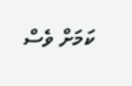ކަމަށް ވެސް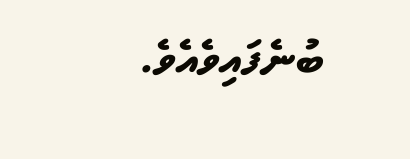ބުނެފައިވެއެވެ.